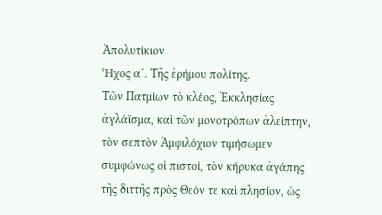Ἀπολυτίκιον
Ἦχος α´. Τῆς ἐρήμου πολίτης.
Tῶν Πατμίων τὸ κλέος, Ἐκκλησίας ἀγλάϊσμα, καὶ τῶν μονοτρόπων ἀλείπτην, τὸν σεπτὸν Ἀμφιλόχιον τιμήσωμεν συμφώνως οἱ πιστοί, τὸν κήρυκα ἀγάπης τῆς διττῆς πρὸς Θεόν τε καὶ πλησίον, ὡς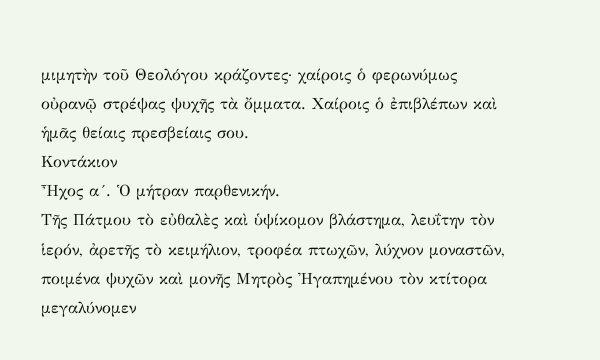μιμητὴν τοῦ Θεολόγου κράζοντες· χαίροις ὁ φερωνύμως οὐρανῷ στρέψας ψυχῆς τὰ ὄμματα. Χαίροις ὁ ἐπιβλέπων καὶ ἡμᾶς θείαις πρεσβείαις σου.
Κοντάκιον
Ἦχος α´. Ὁ μήτραν παρθενικήν.
Tῆς Πάτμου τὸ εὐθαλὲς καὶ ὑψίκομον βλάστημα, λευΐτην τὸν ἱερόν, ἀρετῆς τὸ κειμήλιον, τροφέα πτωχῶν, λύχνον μοναστῶν, ποιμένα ψυχῶν καὶ μονῆς Μητρὸς Ἠγαπημένου τὸν κτίτορα μεγαλύνομεν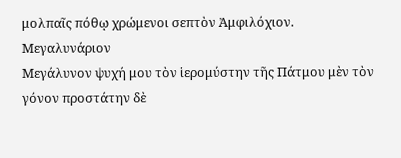μολπαῖς πόθῳ χρώμενοι σεπτὸν Ἀμφιλόχιον.
Μεγαλυνάριον
Μεγάλυνον ψυχή μου τὸν ἱερομύστην τῆς Πάτμου μὲν τὸν γόνον προστάτην δὲ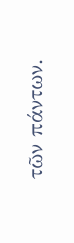τῶν πάντων.